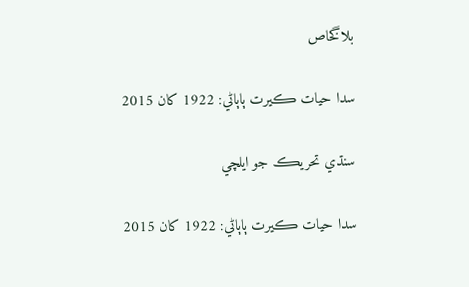بلاگخاص

سدا حيات ڪيرت ٻاٻاڻي: 1922 کان 2015

سنڌي تحريڪ جو ايلچي

سدا حيات ڪيرت ٻاٻاڻي: 1922 کان 2015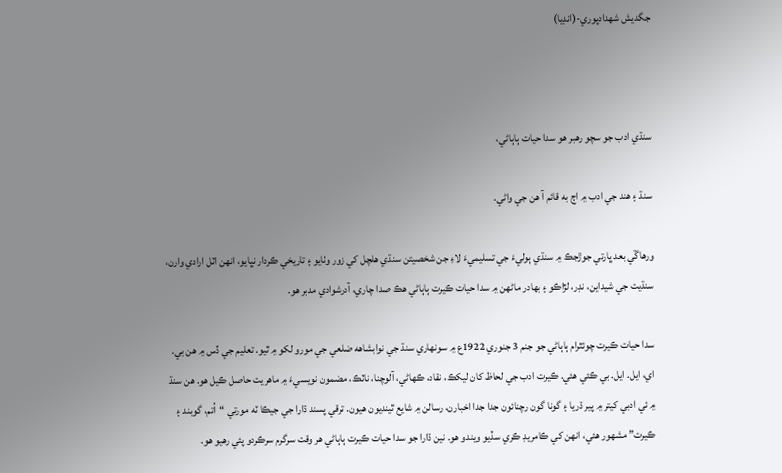جگديش شهدادپوري-(انڊيا)



سنڌي ادب جو سچو رهبر هو سدا حيات ٻاٻاڻي،

سنڌ ۽ هند جي ادب ۾ اڄ به قائم آ هن جي واڻي.

ورهاڱي بعد ڀارتي جوڙجڪ ۾ سنڌي ٻوليءَ جي تسليميءَ لاءِ جن شخصيتن سنڌي هلچل کي زور وٺايو ۽ تاريخي ڪردار نڀايو، انهن اٽل ارادي وارن، سنڌيت جي شيداين، نڊر، لڙاڪو ۽ بهادر ماڻهن ۾ سدا حيات ڪيرت ٻاٻاڻي هڪ صدا چاري، آدرشوادي مدبر هو.

سدا حيات ڪيرت چوئٿرام ٻاٻاڻي جو جنم 3 جنوري 1922ع ۾ سونهاري سنڌ جي نوابشاهه ضلعي جي مورو لکو ۾ ٿيو. تعليم جي ڏس ۾ هن بي. اي، ايل. ايل. بي ڪئي هئي. ڪيرت ادب جي لحاظ کان ليکڪ، نقاد، ڪهاڻي، آلوچنا، ناٽڪ، مضمون نويسيءَ ۾ ماهريت حاصل ڪيل هو. هن سنڌ ۾ ئي ادبي کيتر ۾ پير ڌريا ۽ گونا گون رچنائون جدا جدا اخبارن، رسالن ۾ شايع ٿينديون هيون. ترقي پسند ڌارا جي جيڪا ٽه مورتي “اُتم، گوبند ۽ ڪيرت” مشهور هئي، انهن کي ڪامريڊ ڪري سڏيو ويندو هو. نين ڌارا جو سدا حيات ڪيرت ٻاٻاڻي هر وقت سرگرم سرڪردو پئي رهيو هو.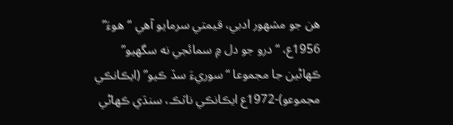هن جو مشهور ادبي، قيمتي سرمايو آهي “هوءَ” 1956ع، “درو جو دل ۾ سمائجي نه سگهيو” ڪهاڻين جا مجموعا “سوريءَ سڏ ڪيو” (ايڪانڪي مجموعو)-1972ع ايڪانڪي ناٽڪ، سنڌي ڪهاڻي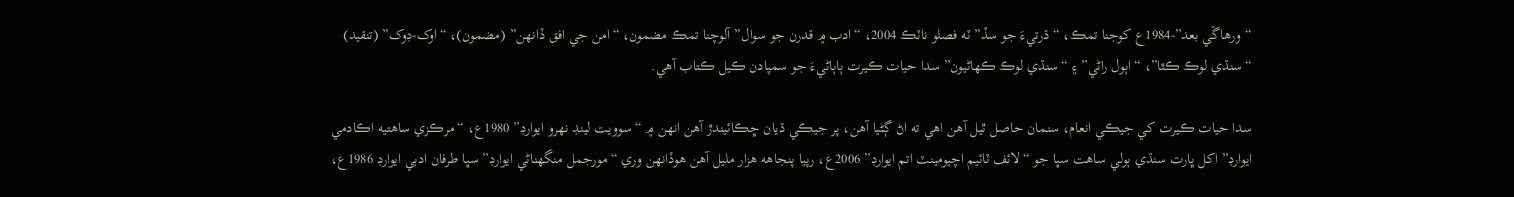“ورهاڱي بعد”-1984ع کوجنا تمڪ، “ڌرتيءَ جو سڏ” ٽه فصلو ناٽڪ 2004، “ادب ۾ قدرن جو سوال” آلوچنا تمڪ مضمون، “امن جي افق ڏانهن” (مضمون)، “اوک-ڊوک” (تنقيد) “سنڌي لوڪ ڪٿا”، “اٻول راڻي” ۽ “سنڌي لوڪ ڪهاڻيون” سدا حيات ڪيرت ٻاٻاڻيءَ جو سمپادن ڪيل ڪتاب آهي.

سدا حيات ڪيرت کي جيڪي انعام، سنمان حاصل ٿيل آهن اهي ته اڻ ڳڻيا آهن، پر جيڪي ڌيان ڇڪائيندڙ آهن انهن ۾ “سوويت لينڊ نهرو ايوارڊ” 1980ع، “مرڪزي ساهتيه اڪادمي ايوارڊ” اکل ڀارت سنڌي ٻولي ساهت سڀا جو “لائف ٽائيم اچيومينٽ اتم ايوارڊ” 2006ع، رپيا پنجاهه هزار مليل آهن هوڏانهن وري “مورجمل منگهناڻي ايوارڊ” سڀا طرفان ادبي ايوارڊ 1986ع،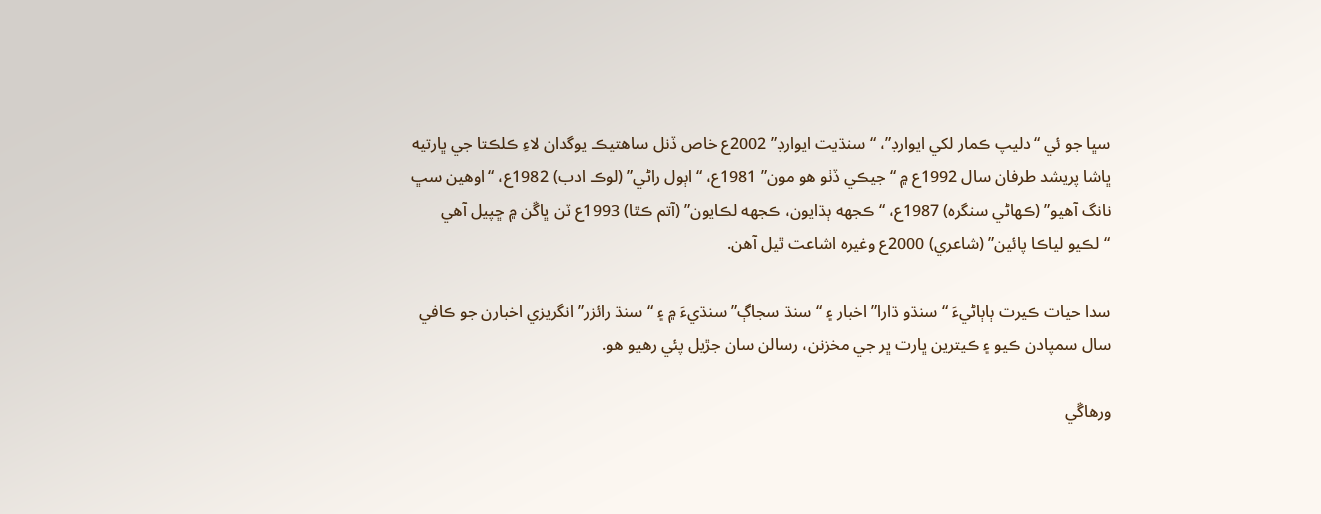سڀا جو ئي “دليپ ڪمار لکي ايوارڊ”، “سنڌيت ايوارڊ” 2002ع خاص ڏنل ساهتيڪ يوگدان لاءِ ڪلڪتا جي ڀارتيه ڀاشا پريشد طرفان سال 1992ع ۾ “جيڪي ڏٺو هو مون” 1981ع، “اٻول راڻي” (لوڪ ادب) 1982ع، “اوهين سڀ نانگ آهيو” (ڪهاڻي سنگره) 1987ع، “ڪجهه ٻڌايون، ڪجهه لڪايون” (آتم ڪٿا) 1993ع ٽن ڀاڱن ۾ ڇپيل آهي “لڪيو لياڪا پائين” (شاعري) 2000ع وغيره اشاعت ٿيل آهن.

سدا حيات ڪيرت ٻاٻاڻيءَ “سنڌو ڌارا” اخبار ۽ “سنڌ سجاڳ” سنڌيءَ ۾ ۽ “سنڌ رائزر” انگريزي اخبارن جو ڪافي سال سمپادن ڪيو ۽ ڪيترين ڀارت ڀر جي مخزنن، رسالن سان جڙيل پئي رهيو هو.

ورهاڱي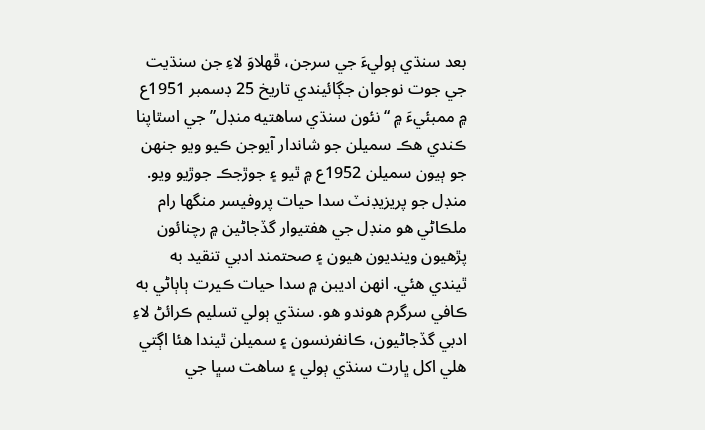بعد سنڌي ٻوليءَ جي سرجن، ڦهلاوَ لاءِ جن سنڌيت جي جوت نوجوان جڳائيندي تاريخ 25 ڊسمبر 1951ع ۾ ممبئيءَ ۾ “نئون سنڌي ساهتيه منڊل” جي اسٿاپنا ڪندي هڪ سميلن جو شاندار آيوجن ڪيو ويو جنهن جو ٻيون سميلن 1952ع ۾ ٿيو ۽ جوڙجڪ جوڙيو ويو. منڊل جو پريزيڊنٽ سدا حيات پروفيسر منگها رام ملڪاڻي هو منڊل جي هفتيوار گڏجاڻين ۾ رچنائون پڙهيون وينديون هيون ۽ صحتمند ادبي تنقيد به ٿيندي هئي. انهن اديبن ۾ سدا حيات ڪيرت ٻاٻاڻي به ڪافي سرگرم هوندو هو. سنڌي ٻولي تسليم ڪرائڻ لاءِ ادبي گڏجاڻيون، ڪانفرنسون ۽ سميلن ٿيندا هئا اڳتي هلي اکل ڀارت سنڌي ٻولي ۽ ساهت سڀا جي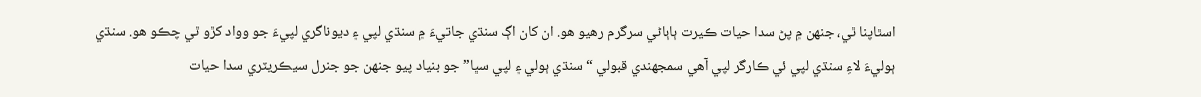اسٿاپنا ٿي، جنهن ۾ پڻ سدا حيات ڪيرت ٻاٻاڻي سرگرم رهيو هو. ان کان اڳ سنڌي جاتيءَ ۾ سنڌي لپي ۽ ديوناگري لپيءَ جو وواد کڙو ٿي چڪو هو. سنڌي ٻوليءَ لاءِ سنڌي لپي ئي ڪارگر لپي آهي سمجهندي قبولي “سنڌي ٻولي ۽ لپي سڀا” جو بنياد پيو جنهن جو جنرل سيڪريٽري سدا حيات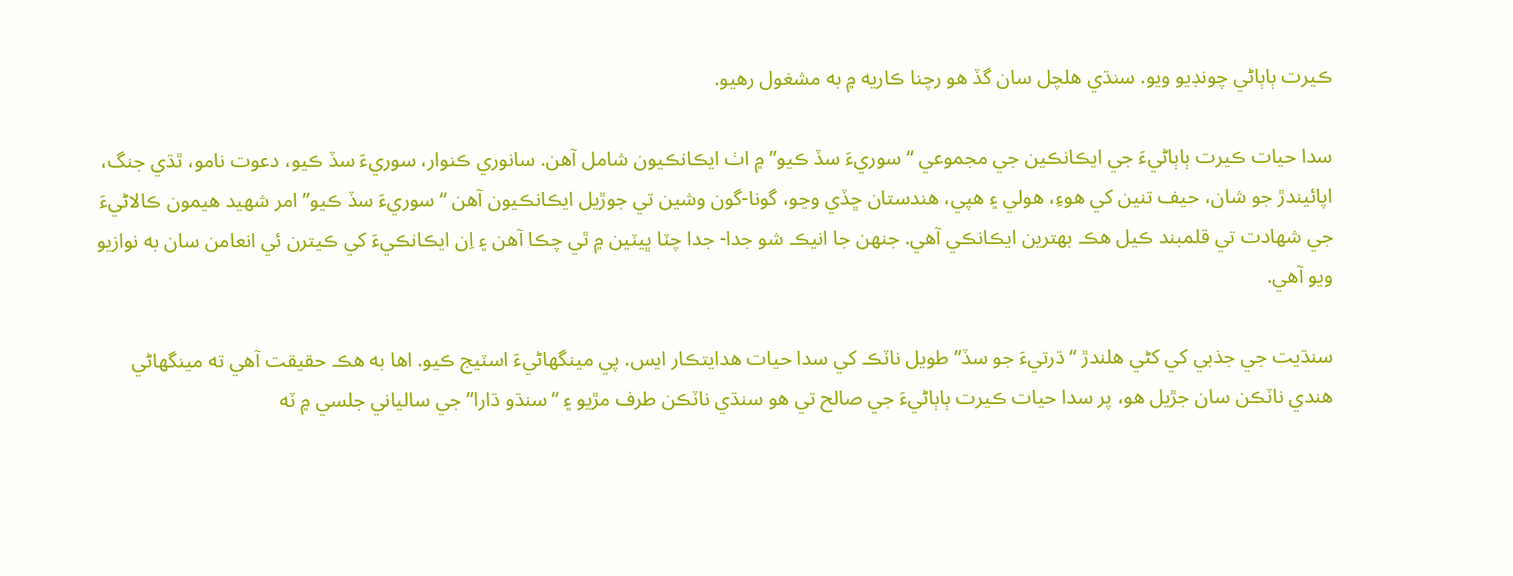ڪيرت ٻاٻاڻي چونڊيو ويو. سنڌي هلچل سان گڏ هو رچنا ڪاريه ۾ به مشغول رهيو.

سدا حيات ڪيرت ٻاٻاڻيءَ جي ايڪانڪين جي مجموعي “سوريءَ سڏ ڪيو” ۾ اٺ ايڪانڪيون شامل آهن. سانوري ڪنوار، سوريءَ سڏ ڪيو، دعوت نامو، ٿڌي جنگ، اپائيندڙ جو شان، حيف تنين کي هوءِ، هولي ۽ هپي، هندستان ڇڏي وڃو، گونا-گون وشين تي جوڙيل ايڪانڪيون آهن “سوريءَ سڏ ڪيو” امر شهيد هيمون ڪالاڻيءَ جي شهادت تي قلمبند ڪيل هڪ بهترين ايڪانڪي آهي. جنهن جا انيڪ شو جدا- جدا چٽا ڀيٽين ۾ ٿي چڪا آهن ۽ اِن ايڪانڪيءَ کي ڪيترن ئي انعامن سان به نوازيو ويو آهي.

سنڌيت جي جذبي کي کڻي هلندڙ “ڌرتيءَ جو سڏ” طويل ناٽڪ کي سدا حيات هدايتڪار ايس. پي مينگهاڻيءَ اسٽيج ڪيو. اها به هڪ حقيقت آهي ته مينگهاڻي هندي ناٽڪن سان جڙيل هو، پر سدا حيات ڪيرت ٻاٻاڻيءَ جي صالح تي هو سنڌي ناٽڪن طرف مڙيو ۽ “سنڌو ڌارا” جي سالياني جلسي ۾ ٽه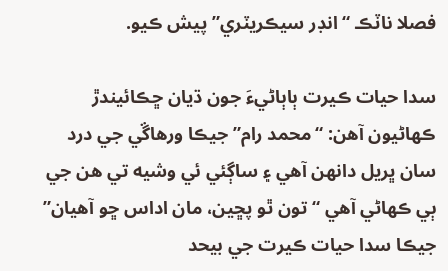فصلا ناٽڪ “انڊر سيڪريٽري” پيش ڪيو.

سدا حيات ڪيرت ٻاٻاڻيءَ جون ڌيان ڇڪائيندڙ ڪهاڻيون آهن: “محمد رام” جيڪا ورهاڱي جي درد سان ڀريل دانهن آهي ۽ ساڳئي ئي وشيه تي هن جي ٻي ڪهاڻي آهي “تون ٿو پڇين، مان اداس ڇو آهيان” جيڪا سدا حيات ڪيرت جي بيحد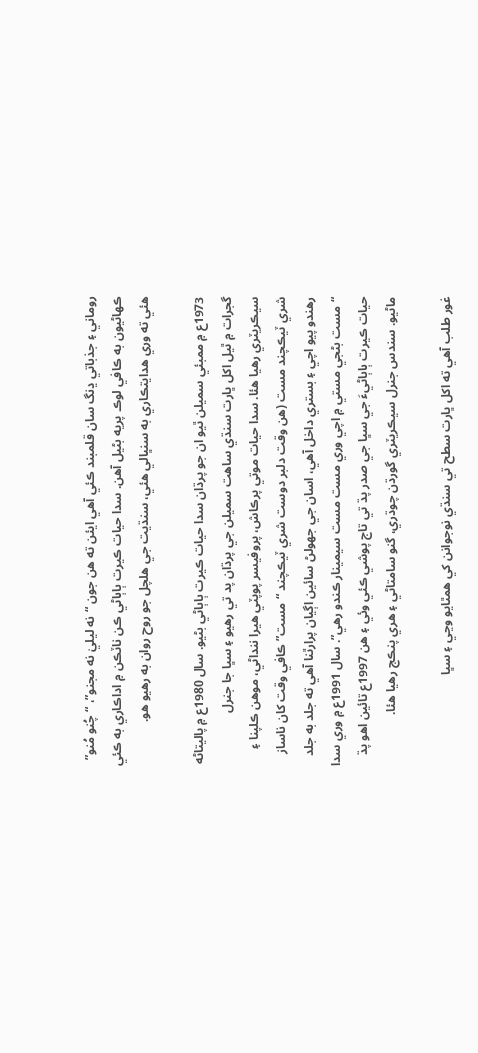روماني ۽ جذباتي ڍنگ سان قلمبند ڪئي آهي ايئن ته هن جون “نه ليليٰ نه مجنو”، “چُنو مُنو” ڪهاڻيون به ڪافي لوڪ پريه بڻيل آهن. سدا حيات ڪيرت ٻاٻاڻي ڪن ناٽڪن ۾ اداڪاري به ڪئي هئي ته وري هدايتڪاري به سنڀالي هئي، سنڌيت جي هلچل جو روح روان به رهيو هو.

1973ع ۾ ممبئي سميلن ٿيو ان جو پرڌان سدا حيات ڪيرت ٻاٻاڻي بڻيو. سال 1980ع ۾ پاليتاڻه گجرات ۾ ٿيل اکل ڀارت سنڌي ساهت سميلن جي پرڌان پد تي رهيو ۽ سڀا جا جنرل سيڪريٽري رهيا هئا. سدا حيات موتي پرڪاش، پروفيسر پوپٽي هيرا ننداڻي، موهن ڪلپنا ۽ شري ٽيڪچند مست (هن وقت دلبر دوست شري ٽيڪچند “مست” ڪافي وقت کان ناساز رهندو پيو اچي ۽ بستري داخل آهي، اسان جي جهولڻ سائين اڳيان پرارٿنا آهي ته جلد به جلد “مست بڻجي مستي ۾ اچي وري مست مست سيمينار ڪندو رهي”. سال 1991ع ۾ وري سدا حيات ڪيرت ٻاٻاڻيءَ جي سڀا جي صدر پڌ تي تاج پوشي ڪئي وئي ۽ هن 1997ع تائين اهو پڌ ماڻيو. سندس جنرل سيڪريٽري گورڌن چوڌري، گنو سامتاڻي ۽ هري پنڪج رهيا هئا.

غور طلب آهي ته اکل ڀارت سطح تي سنڌي نوجوانن کي همٿايو وڃي ۽ سڀا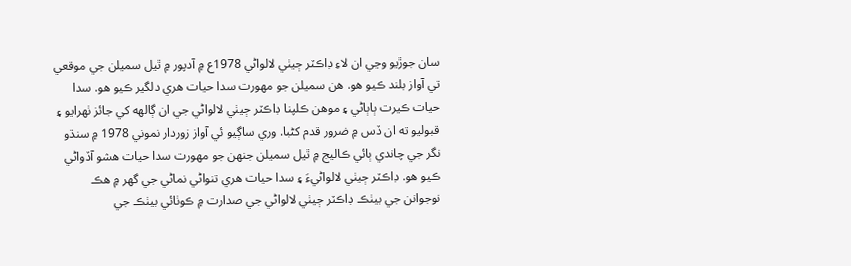سان جوڙيو وڃي ان لاءِ ڊاڪٽر ڄيٺي لالواڻي 1978ع ۾ آدپور ۾ ٿيل سميلن جي موقعي تي آواز بلند ڪيو هو. هن سميلن جو مهورت سدا حيات هري دلگير ڪيو هو. سدا حيات ڪيرت ٻاٻاڻي ۽ موهن ڪلپنا ڊاڪٽر ڄيٺي لالواڻي جي ان ڳالهه کي جائز ٺهرايو ۽ قبوليو ته ان ڏس ۾ ضرور قدم کڻبا. وري ساڳيو ئي آواز زوردار نموني 1978 ۾ سنڌو نگر جي چاندي ٻائي ڪاليج ۾ ٿيل سميلن جنهن جو مهورت سدا حيات هشو آڏواڻي ڪيو هو. ڊاڪٽر ڄيٺي لالواڻيءَ ۽ سدا حيات هري تنواڻي نماڻي جي گهر ۾ هڪ نوجوانن جي بيٺڪ ڊاڪٽر ڄيٺي لالواڻي جي صدارت ۾ ڪوٺائي بيٺڪ جي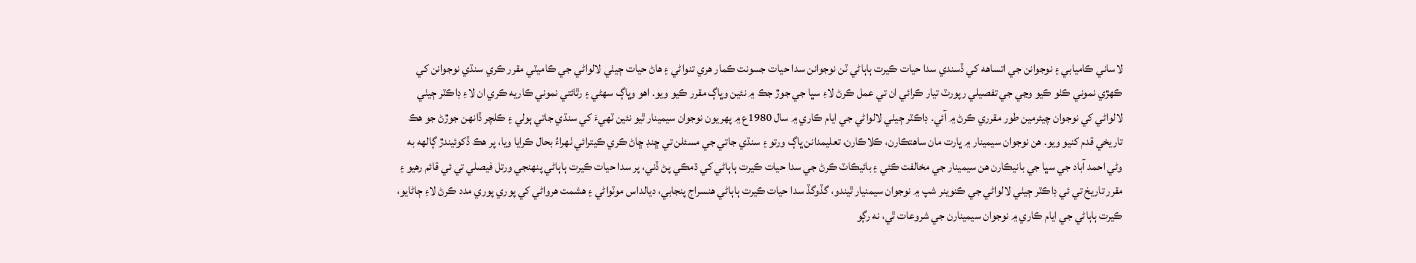لاساني ڪاميابي ۽ نوجوانن جي اتساهه کي ڏسندي سدا حيات ڪيرت ٻاٻاڻي ٽن نوجوانن سدا حيات جسونت ڪمار هري تنواڻي ۽ هاڻ حيات ڄيٺي لالواڻي جي ڪاميٽي مقرر ڪري سنڌي نوجوانن کي ڪهڙي نموني ڪٺو ڪيو وڃي جي تفصيلي رپورٽ تيار ڪرائي ان تي عمل ڪرڻ لاءِ سڀا جي جوڙ جڪ ۾ نئين وڀاڳ مقرر ڪيو ويو. اهو وڀاڳ سهڻي ۽ رٿائتي نموني ڪاريه ڪري ان لاءِ ڊاڪٽر ڄيٺي لالواڻي کي نوجوان چيئرمين طور مقرري ڪرڻ ۾ آئي. ڊاڪٽر ڄيٺي لالواڻي جي ايام ڪاري ۾ سال 1980ع ۾ پهريون نوجوان سيمينار ٿيو نئين ٽهيءَ کي سنڌي جاتي ٻولي ۽ ڪلچر ڏانهن جوڙڻ جو هڪ تاريخي قدم کنيو ويو. هن نوجوان سيمينار ۾ ڀارت مان ساهتڪارن، ڪلاڪارن، تعليمدانن ڀاڳ ورتو ۽ سنڌي جاتي جي مسئلن تي ڇنڊ ڇاڻ ڪري ڪيترائي ٺهراءُ بحال ڪرايا ويا، پر هڪ ڏکوئيندڙ ڳالهه به وڻي احمد آباد جي سڀا جي بانيڪارن هن سيمينار جي مخالفت ڪئي ۽ بائيڪاٽ ڪرڻ جي سدا حيات ڪيرت ٻاٻاڻي کي ڌمڪي پڻ ڏني، پر سدا حيات ڪيرت ٻاٻاڻي پنهنجي ورتل فيصلي تي ئي قائم رهيو ۽ مقرر تاريخ تي ئي ڊاڪٽر ڄيٺي لالواڻي جي ڪنوينر شپ ۾ نوجوان سيمنيار ٿيندو، گڏوگڏ سدا حيات ڪيرت ٻاٻاڻي هنسراج پنجابي، ديالداس موٽواڻي ۽ هشمت هرواڻي کي پوري پوري مدد ڪرڻ لاءِ ڄاڻايو، ڪيرت ٻاٻاڻي جي ايام ڪاري ۾ نوجوان سيمينارن جي شروعات ٿي، نه رڳو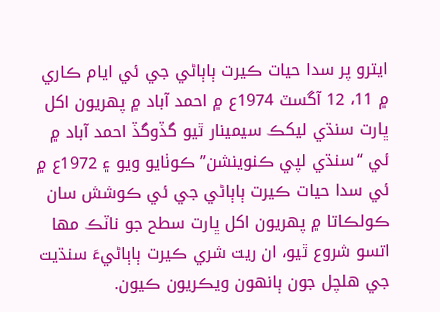ايترو پر سدا حيات ڪيرت ٻاٻاڻي جي ئي ايام ڪاري ۾ 11، 12 آگسٽ 1974ع ۾ احمد آباد ۾ پهريون اکل ڀارت سنڌي ليکڪ سيمينار ٿيو گڏوگڏ احمد آباد ۾ ئي “سنڌي لپي ڪنوينشن” ڪوٺايو ويو ۽ 1972ع ۾ ئي سدا حيات ڪيرت ٻاٻاڻي جي ئي ڪوشش سان ڪولڪاتا ۾ پهريون اکل ڀارت سطح جو ناٽڪ مها اتسو شروع ٿيو، ان ريت شري ڪيرت ٻاٻاڻيءَ سنڌيت جي هلچل جون ٻانهون ويڪريون ڪيون.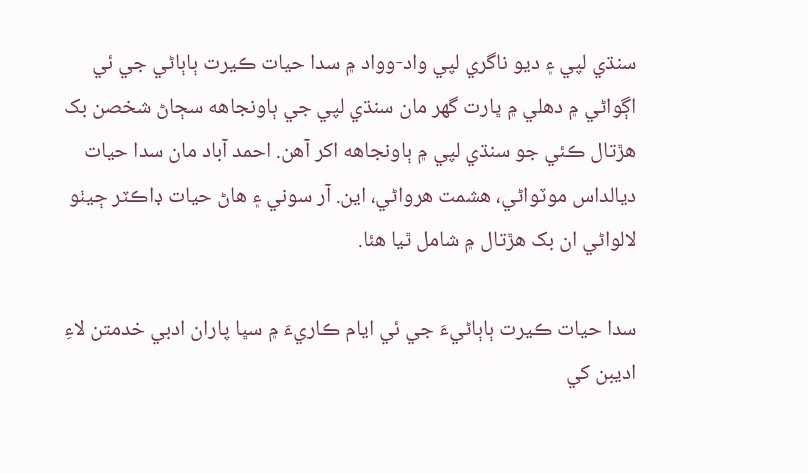سنڌي لپي ۽ ديو ناگري لپي واد-وواد ۾ سدا حيات ڪيرت ٻاٻاڻي جي ئي اڳواڻي ۾ دهلي ۾ ڀارت گهر مان سنڌي لپي جي ٻاونجاهه سڄاڻ شخصن بک هڙتال ڪئي جو سنڌي لپي ۾ ٻاونجاهه اکر آهن. احمد آباد مان سدا حيات ديالداس موٽواڻي، هشمت هرواڻي، اين. آر سوني ۽ هاڻ حيات ڊاڪٽر ڄيٺو لالواڻي ان بک هڙتال ۾ شامل ٿيا هئا.

سدا حيات ڪيرت ٻاٻاڻيءَ جي ئي ايام ڪاريءَ ۾ سڀا پاران ادبي خدمتن لاءِ اديبن کي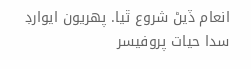انعام ڏيڻ شروع ٿيا. پهريون ايوارڊ سدا حيات پروفيسر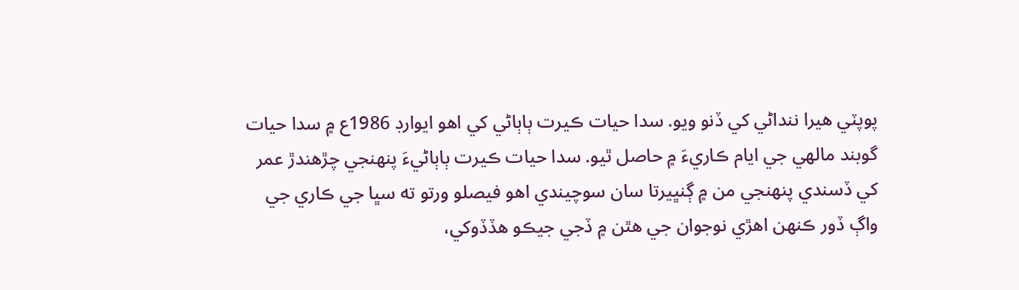پوپٽي هيرا ننداڻي کي ڏنو ويو. سدا حيات ڪيرت ٻاٻاڻي کي اهو ايوارڊ 1986ع ۾ سدا حيات گوبند مالهي جي ايام ڪاريءَ ۾ حاصل ٿيو. سدا حيات ڪيرت ٻاٻاڻيءَ پنهنجي چڙهندڙ عمر کي ڏسندي پنهنجي من ۾ ڳنڀيرتا سان سوچيندي اهو فيصلو ورتو ته سڀا جي ڪاري جي واڳ ڏور ڪنهن اهڙي نوجوان جي هٿن ۾ ڏجي جيڪو هڏڏوکي،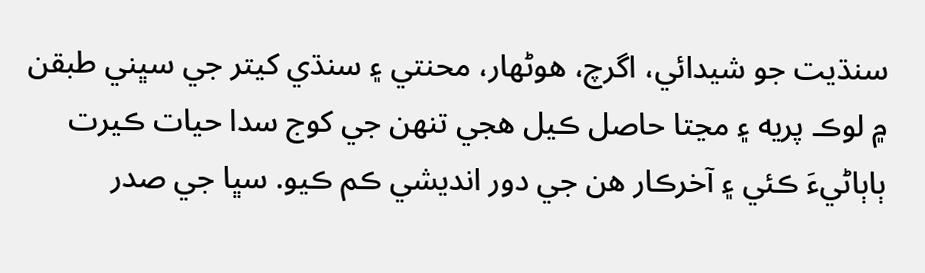سنڌيت جو شيدائي، اگرچ، هوڻهار، محنتي ۽ سنڌي کيتر جي سڀني طبقن ۾ لوڪ پريه ۽ مڃتا حاصل ڪيل هجي تنهن جي کوج سدا حيات ڪيرت ٻاٻاڻيءَ ڪئي ۽ آخرڪار هن جي دور انديشي ڪم ڪيو. سڀا جي صدر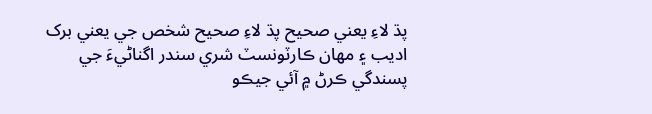پڌ لاءِ يعني صحيح پڌ لاءِ صحيح شخص جي يعني برک اديب ۽ مهان ڪارٽونسٽ شري سندر اگناڻيءَ جي پسندگي ڪرڻ ۾ آئي جيڪو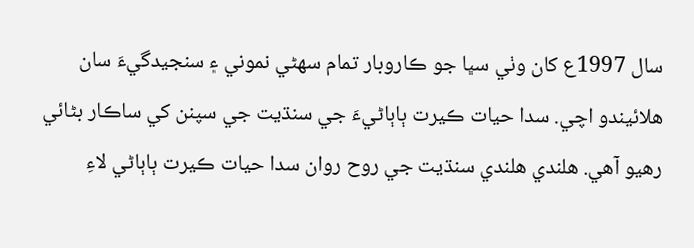سال 1997ع کان وٺي سڀا جو ڪاروبار تمام سهڻي نموني ۽ سنجيدگيءَ سان هلائيندو اچي. سدا حيات ڪيرت ٻاٻاڻيءَ جي سنڌيت جي سپنن کي ساڪار بڻائي رهيو آهي. هلندي هلندي سنڌيت جي روح روان سدا حيات ڪيرت ٻاٻاڻي لاءِ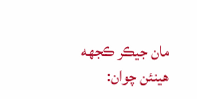مان جيڪر ڪجهه هينئن چوان: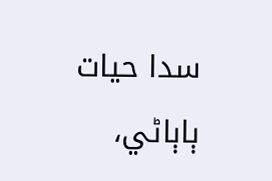سدا حيات ٻاٻاڻي،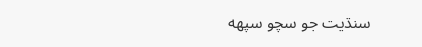سنڌيت جو سچو سپهه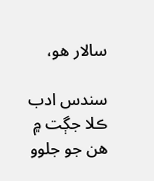سالار هو،

سندس ادب ڪلا جڳت ۾ هن جو جلوو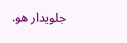جلويدار هو.